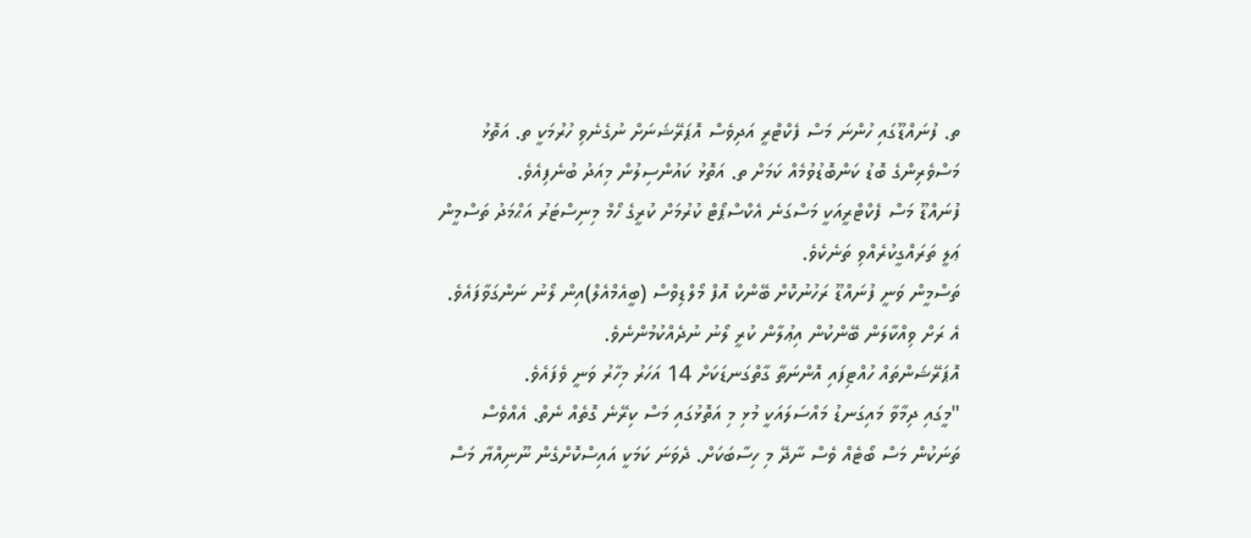ތ. ފުނައްޑޫގައި ހުންނަ މަސް ފެކްޓްރީ އަދިވެސް އޮޕަރޭޝަނަށް ނުގެނެވި ހުރުމަކީ ތ. އަތޮޅު މަސްވެރިންގެ ބޮޑު ކަންބޮޑުވުމެއް ކަމަށް ތ. އަތޮޅު ކައުންސިލުން މިއަދު ބުނެފިއެވެ.
ފުނައްޑޫ މަސް ފެކްޓްރީއަކީ މަސްގަނެ އެކްސްޕޯޓް ކުރުމަށް ކުރީގެ ހޯމް މިނިސްޓަރު އަޙްމަދު ތަސްމީން ޢަލީ ތަރައްގީކުރެއްވި ތަނެކެވެ.
ތަސްމީން ވަނީ ފުނައްޑޫ ރަހުނުކޮށް ބޭންކް އޮފް މޯލްޑިވްސް (ބީއެމްއެލް)އިން ލޯނު ނަންގަވާފައެވެ. އެ ރަށް ވިއްކާލަން ބޭންކުން އިޢުލާން ކުރީ ލޯނު ނުދެއްކުމުންނެވެ.
އޮޕަރޭޝަންތައް ހުއްޓިފައި އޮންނަތާ ގާތްގަނޑަކަށް 14 އަހަރު މިހާރު ވަނީ ވެފައެވެ.
"މީގައި ދިމާވާ މައިގަނޑު މައްސަލައަކީ މުޅި މި އަތޮޅުގައި މަސް ކިރޭނެ ގޮތެއް ނެތް. އެއްވެސް ތަނަކުން މަސް ބޯޓެއް ވެސް ނާދޭ މި ހިސާބަކަށް. ދެވަނަ ކަމަކީ އައިސްކޮށްގެން ނޫނިއްޔާ މަސް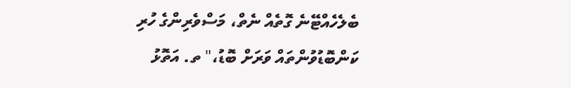ބެލެހެއްޓޭނެ ގޮތެއް ނެތް، މަސްވެރިންގެ ހުރި ކަންބޮޑުވުންތައް ވަރަށް ބޮޑު،" ތ. އަތޮޅު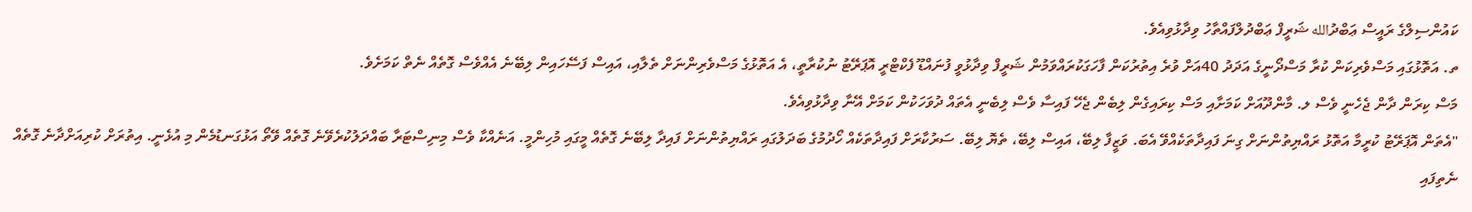ކައުންސިލްގެ ރައީސް ޢަބްދުالله ޝަރީފް ޢަބްދުލްފައްތާހު ވިދާޅުވިއެވެ.
ތ. އަތޮޅުގައި މަސްވެރިކަން ކުރާ މަސްދޯނީގެ އަދަދު 40އަށް ވުރެ އިތުރުކަން ފާހަގަކުރައްވަމުން ޝަރީފް ވިދާޅުވީ ފުނައްޑޫ ފެކްޓްރީ އޮޕަރޭޓު ނުކުރާތީ، އެ އަތޮޅުގެ މަސްވެރިންނަށް ތެލާއި، އައިސް ފަސޭހައިން ލިބޭނެ އެއްވެސް ގޮތެއް ނެތް ކަމަށެވެ.
މަސް ކިރަން ދާން ޖެހެނީ ވެސް ލ. މާންދޫއަށް ކަމަށާއި މަސް ކިރައިގެން ލިބެން ޖެހޭ ފައިސާ ވެސް ލިބެނީ އެތައް ދުވަހަކުން ކަމަށް އޭނާ ވިދާޅުވިއެވެ.
"އެތަން އޮޕަރޭޓު ކުރީމާ އަތޮޅު ރައްޔިތުންނަށް ގިނަ ފައިދާތަކެއްވޭ އެބަ. ވަޒީފާ ލިބޭ، އައިސް ލިބޭ، ތެޔޮ ލިބޭ. ސަރުކާރަށް ފައިދާތަކެއް ހޯދުމުގެ ބަދަލުގައި ރައްޔިތުންނަށް ފައިދާ ލިބޭނެ ގޮތެއް މީގައި މުހިންމީ. އަނެއްކާ ވެސް މިނިސްޓަރާ ބައްދަލުކުރެވޭނެ ގޮތެއް ވޭތޯ އަޅުގަނޑުމެން މި އުޅެނީ. އިތުރަށް ކުރިއަށްދާނެ ގޮތެއް ނެތިފައި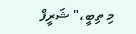މި ތިބީ،" ޝަރީފް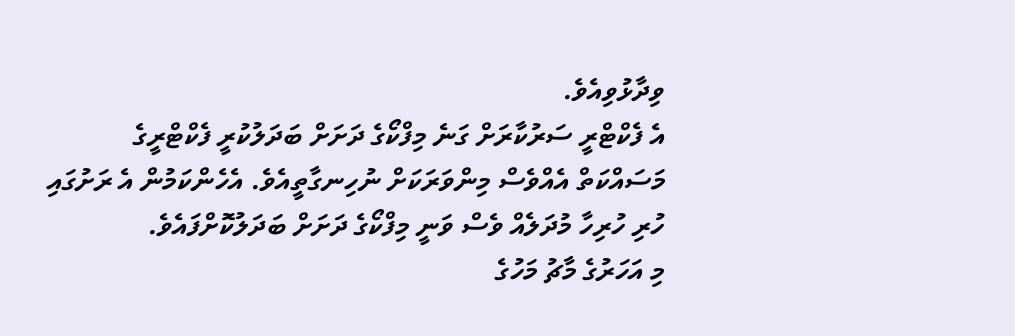ވިދާޅުވިއެވެ.
އެ ފެކްޓްރީ ސަރުކާރަށް ގަނެ މިފްކޯގެ ދަށަށް ބަދަލުކުރީ ފެކްޓްރީގެ މަސައްކަތް އެއްވެސް މިންވަރަކަށް ނުހިނގާތީއެވެ. އެހެންކަމުން އެ ރަށުގައި ހުރި ހުރިހާ މުދަލެއް ވެސް ވަނީ މިފްކޯގެ ދަށަށް ބަދަލުކޮށްފައެވެ.
މި އަހަރުގެ މާޗު މަހުގެ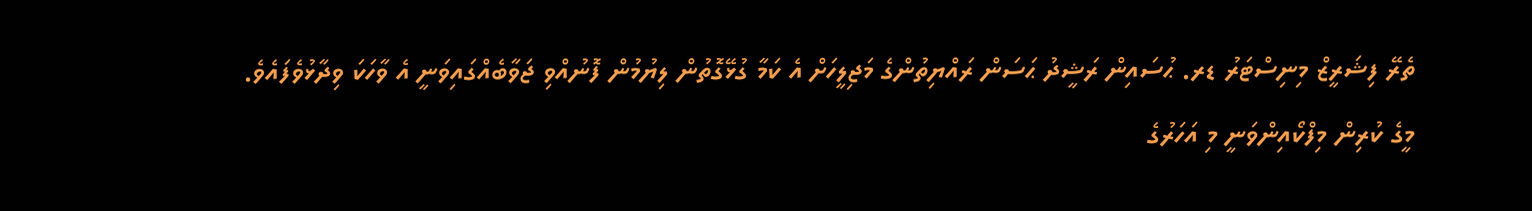ތެރޭ ފިޝަރީޒް މިނިސްޓަރު ޑރ. ޙުސައިން ރަޝީދު ޙަސަން ރައްޔިތުންގެ މަޖިލީހަށް އެ ކަމާ ގުޅޭގޮތުން ލިޔުމުން ފޮނުއްވި ޖަވާބެއްގައިވަނީ އެ ވާހަކަ ވިދާޅުވެފައެވެ.
މީގެ ކުރިން މިފްކޯއިންވަނީ މި އަހަރުގެ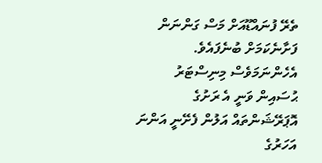ތެރޭ ފުނައްޑޫއަށް މަސް ގަންނަން ފަށާނެކަމަށް ބުނެފައެވެ.
އެހެންނަމަވެސް މިނިސްޓަރު ޙުސައިން ވަނީ އެ ރަށުގެ އޮޕަރޭޝަންތައް އަލުން ފެށޭނީ އަންނަ އަހަރުގެ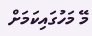މޭ މަހުގައިކަމަށް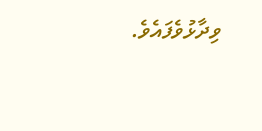ވިދާޅުވެފައެވެ.